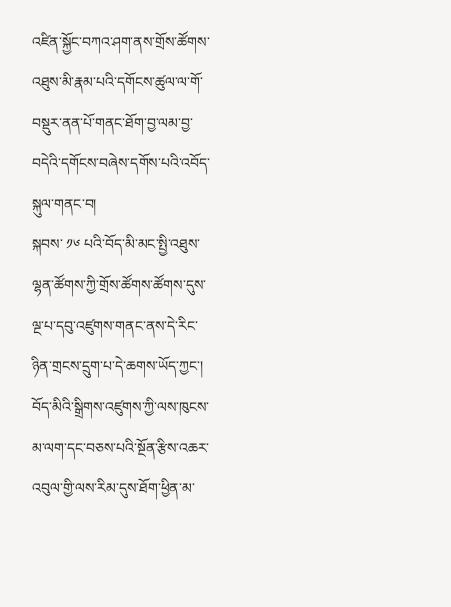འཛིན་སྐྱོང་བཀའ་ཤག་ནས་གྲོས་ཚོགས་འཐུས་མི་རྣམ་པའི་དགོངས་ཚུལ་ལ་གོ་བསྡུར་ནན་པོ་གནང་ཐོག་བྱ་ལམ་བྱ་བདེའི་དགོངས་བཞེས་དགོས་པའི་འབོད་སྐུལ་གནང་བ།
སྐབས་ ༡༦ པའི་བོད་མི་མང་སྤྱི་འཐུས་ལྷན་ཚོགས་ཀྱི་གྲོས་ཚོགས་ཚོགས་དུས་ལྔ་པ་དབུ་འཛུགས་གནང་ནས་དེ་རིང་ཉིན་གྲངས་དྲུག་པ་དེ་ཆགས་ཡོད་ཀྱང་། བོད་མིའི་སྒྲིགས་འཛུགས་ཀྱི་ལས་ཁུངས་མ་ལག་དང་བཅས་པའི་སྔོན་རྩིས་འཆར་འབུལ་གྱི་ལས་རིམ་དུས་ཐོག་ཕྱིན་མ་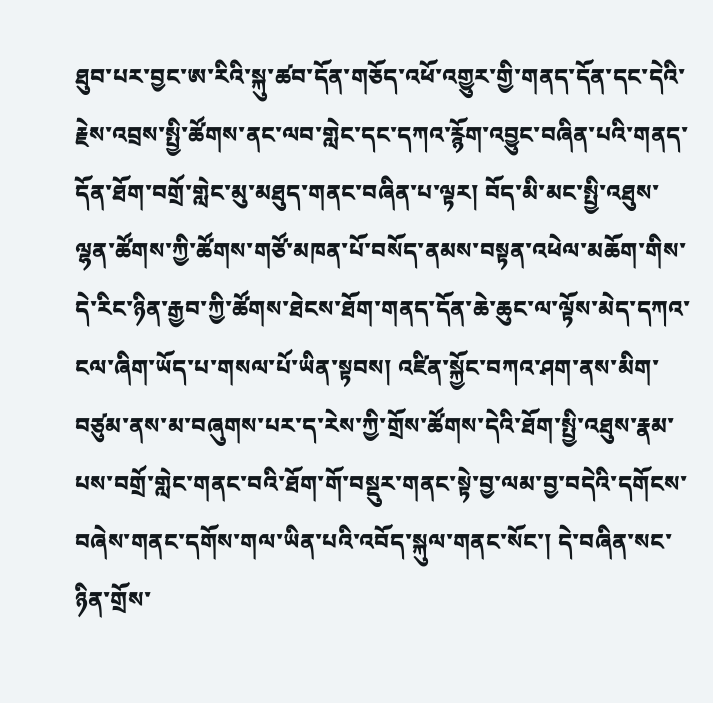ཐུབ་པར་བྱང་ཨ་རིའི་སྐུ་ཚབ་དོན་གཅོད་འཕོ་འགྱུར་གྱི་གནད་དོན་དང་དེའི་རྗེས་འབྲས་སྤྱི་ཚོགས་ནང་ལབ་གླེང་དང་དཀའ་རྙོག་འབྱུང་བཞིན་པའི་གནད་དོན་ཐོག་བགྲོ་གླེང་མུ་མཐུད་གནང་བཞིན་པ་ལྟར། བོད་མི་མང་སྤྱི་འཐུས་ལྷན་ཚོགས་ཀྱི་ཚོགས་གཙོ་མཁན་པོ་བསོད་ནམས་བསྟན་འཕེལ་མཆོག་གིས་དེ་རིང་ཉིན་རྒྱབ་ཀྱི་ཚོགས་ཐེངས་ཐོག་གནད་དོན་ཆེ་ཆུང་ལ་ལྟོས་མེད་དཀའ་ངལ་ཞིག་ཡོད་པ་གསལ་པོ་ཡིན་སྟབས། འཛིན་སྐྱོང་བཀའ་ཤག་ནས་མིག་བཙུམ་ནས་མ་བཞུགས་པར་ད་རེས་ཀྱི་གྲོས་ཚོགས་དེའི་ཐོག་སྤྱི་འཐུས་རྣམ་པས་བགྲོ་གླེང་གནང་བའི་ཐོག་གོ་བསྡུར་གནང་སྟེ་བྱ་ལམ་བྱ་བདེའི་དགོངས་བཞེས་གནང་དགོས་གལ་ཡིན་པའི་འབོད་སྐུལ་གནང་སོང་། དེ་བཞིན་སང་ཉིན་གྲོས་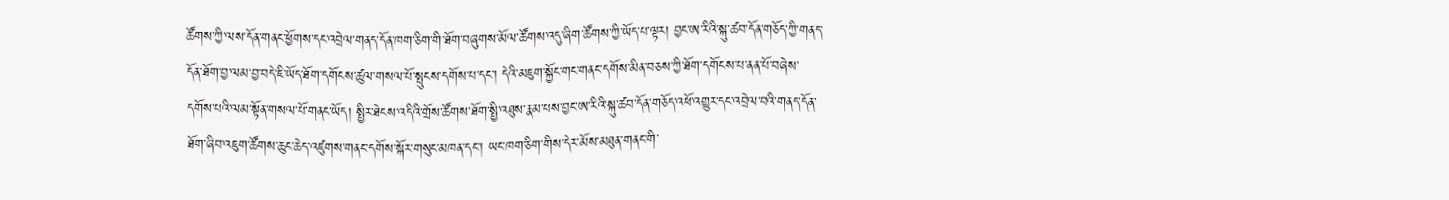ཚོགས་ཀྱི་ལས་དོན་གནང་ཕྱོགས་དང་འབྲེལ་གནད་དོན་ཁག་ཅིག་གི་ཐོག་བཞུགས་མོལ་ཚོགས་འདུ་ཞིག་ཚོགས་ཀྱི་ཡོད་པ་ལྟར། བྱང་ཨ་རིའི་སྐུ་ཚབ་དོན་གཅོད་ཀྱི་གནད་དོན་ཐོག་བྱ་ལམ་བྱ་བདེ་ཇི་ཡོད་ཐོག་དགོངས་ཚུལ་གསལ་པོ་སྤུངས་དགོས་པ་དང་། དེའི་མཇུག་སྐྱོང་གང་གནང་དགོས་མིན་བཅས་ཀྱི་ཐོག་དགོངས་པ་ནན་པོ་བཞེས་དགོས་པའི་ལམ་སྟོན་གསལ་པོ་གནང་ཡོད། སྤྱིར་ཐེངས་འདིའི་གྲོས་ཚོགས་ཐོག་སྤྱི་འཐུས་རྣམ་པས་བྱང་ཨ་རིའི་སྐུ་ཚབ་དོན་གཅོད་འཕོ་འགྱུར་དང་འབྲེལ་བའི་གནད་དོན་ཐོག་ཞིབ་འཇུག་ཚོགས་ཆུང་ཆེད་འཛུགས་གནང་དགོས་སྐོར་གསུང་མཁན་དང་། ཡང་ཁག་ཅིག་གིས་དེར་མོས་མཐུན་གནང་གི་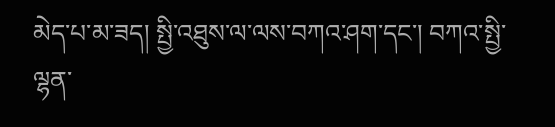མེད་པ་མ་ཟད། སྤྱི་འཐུས་ལ་ལས་བཀའ་ཤག་དང་། བཀའ་སྤྱི་ལྷན་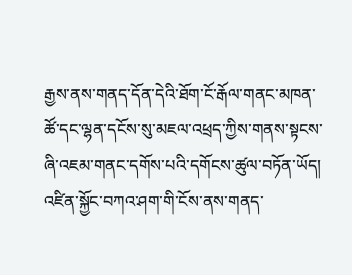རྒྱས་ནས་གནད་དོན་དེའི་ཐོག་ངོ་རྒོལ་གནང་མཁན་ཚོ་དང་ལྷན་དངོས་སུ་མཇལ་འཕྲད་ཀྱིས་གནས་སྟངས་ཞི་འཇམ་གནང་དགོས་པའི་དགོངས་ཚུལ་བཏོན་ཡོད། འཛིན་སྐྱོང་བཀའ་ཤག་གི་ངོས་ནས་གནད་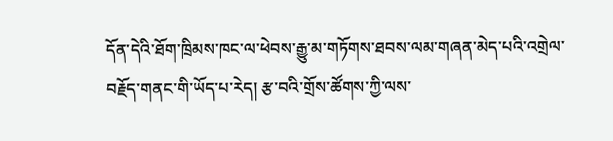དོན་དེའི་ཐོག་ཁྲིམས་ཁང་ལ་ཕེབས་རྒྱུ་མ་གཏོགས་ཐབས་ལམ་གཞན་མེད་པའི་འགྲེལ་བརྗོད་གནང་གི་ཡོད་པ་རེད། རྩ་བའི་གྲོས་ཚོགས་ཀྱི་ལས་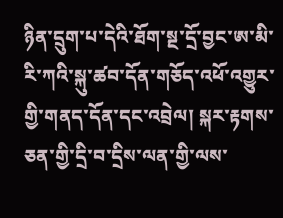ཉིན་དྲུག་པ་དེའི་ཐོག་སྔ་དྲོ་བྱང་ཨ་མི་རི་ཀའི་སྐུ་ཚབ་དོན་གཅོད་འཕོ་འགྱུར་གྱི་གནད་དོན་དང་འབྲེལ། སྐར་རྟགས་ཅན་གྱི་དྲི་བ་དྲིས་ལན་གྱི་ལས་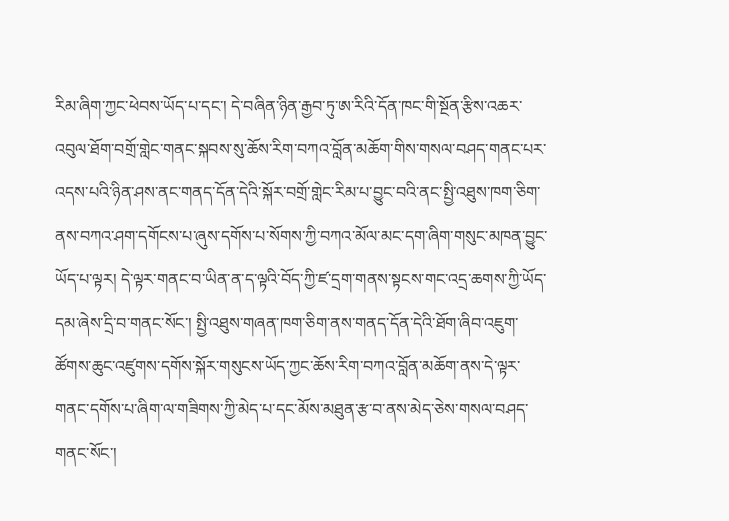རིམ་ཞིག་ཀྱང་ཕེབས་ཡོད་པ་དང་། དེ་བཞིན་ཉིན་རྒྱབ་ཏུ་ཨ་རིའི་དོན་ཁང་གི་སྔོན་རྩིས་འཆར་འབུལ་ཐོག་བགྲོ་གླེང་གནང་སྐབས་སུ་ཆོས་རིག་བཀའ་བློན་མཆོག་གིས་གསལ་བཤད་གནང་པར་འདས་པའི་ཉིན་ཤས་ནང་གནད་དོན་དེའི་སྐོར་བགྲོ་གླེང་རིམ་པ་བྱུང་བའི་ནང་སྤྱི་འཐུས་ཁག་ཅིག་ནས་བཀའ་ཤག་དགོངས་པ་ཞུས་དགོས་པ་སོགས་ཀྱི་བཀའ་མོལ་མང་དག་ཞིག་གསུང་མཁན་བྱུང་ཡོད་པ་ལྟར། དེ་ལྟར་གནང་བ་ཡིན་ན་ད་ལྟའི་བོད་ཀྱི་ཛ་དྲག་གནས་སྟངས་གང་འདྲ་ཆགས་ཀྱི་ཡོད་དམ་ཞེས་དྲི་བ་གནང་སོང་། སྤྱི་འཐུས་གཞན་ཁག་ཅིག་ནས་གནད་དོན་དེའི་ཐོག་ཞིབ་འཇུག་ཚོགས་ཆུང་འཛུགས་དགོས་སྐོར་གསུངས་ཡོད་ཀྱང་ཆོས་རིག་བཀའ་བློན་མཆོག་ནས་དེ་ལྟར་གནང་དགོས་པ་ཞིག་ལ་གཟིགས་ཀྱི་མེད་པ་དང་མོས་མཐུན་རྩ་བ་ནས་མེད་ཅེས་གསལ་བཤད་གནང་སོང་།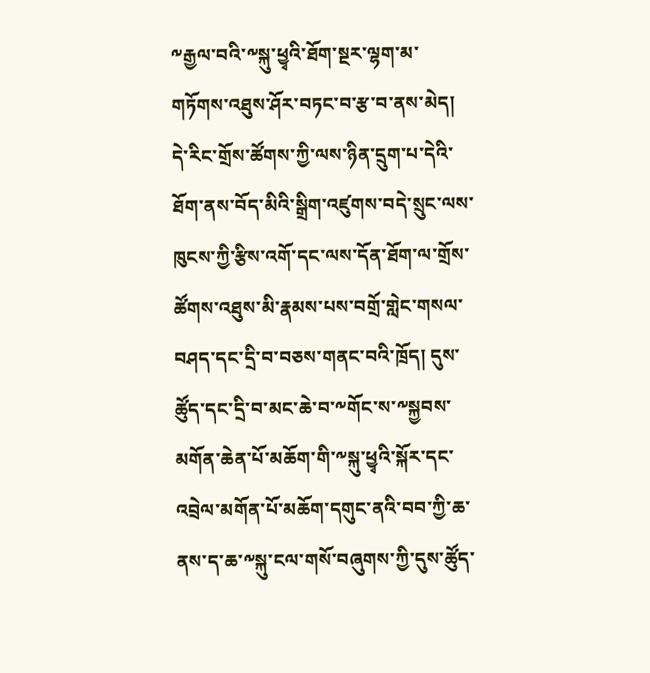༸རྒྱལ་བའི་༸སྐུ་ཕྱྭའི་ཐོག་སྔར་ལྷག་མ་གཏོགས་འཐུས་ཤོར་བཏང་བ་རྩ་བ་ནས་མེད།
དེ་རིང་གྲོས་ཚོགས་ཀྱི་ལས་ཉིན་དྲུག་པ་དེའི་ཐོག་ནས་བོད་མིའི་སྒྲིག་འཛུགས་བདེ་སྲུང་ལས་ཁུངས་ཀྱི་རྩིས་འགོ་དང་ལས་དོན་ཐོག་ལ་གྲོས་ཚོགས་འཐུས་མི་རྣམས་པས་བགྲོ་གླེང་གསལ་བཤད་དང་དྲི་བ་བཅས་གནང་བའི་ཁྲོད། དུས་ཚོུད་དང་དྲི་བ་མང་ཆེ་བ་༸གོང་ས་༸སྐྱབས་མགོན་ཆེན་པོ་མཆོག་གི་༸སྐུ་ཕྱྭའི་སྐོར་དང་འབྲེལ་མགོན་པོ་མཆོག་དགུང་ནའི་བབ་ཀྱི་ཆ་ནས་ད་ཆ་༸སྐུ་ངལ་གསོ་བཞུགས་ཀྱི་དུས་ཚོུད་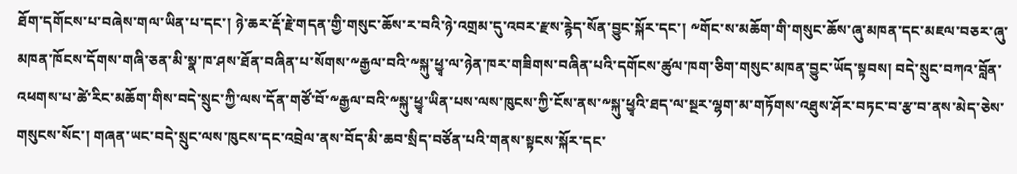ཐོག་དགོངས་པ་བཞེས་གལ་ཡིན་པ་དང་། ཉེ་ཆར་རྡོ་རྗེ་གདན་གྱི་གསུང་ཆོས་ར་བའི་ཉེ་འགྲམ་དུ་འབར་རྫས་རྙེད་སོན་བྱུང་སྐོར་དང་། ༸གོང་ས་མཆོག་གི་གསུང་ཆོས་ཞུ་མཁན་དང་མཇལ་བཅར་ཞུ་མཁན་ཁོངས་དོགས་གཞི་ཅན་མི་སྣ་ཁ་ཤས་ཐོན་བཞིན་པ་སོགས་༸རྒྱལ་བའི་༸སྐུ་ཕྱྭ་ལ་ཉེན་ཁར་གཟིགས་བཞིན་པའི་དགོངས་ཚུལ་ཁག་ཅིག་གསུང་མཁན་བྱུང་ཡོད་སྟབས། བདེ་སྲུང་བཀའ་བློན་འཕགས་པ་ཚེ་རིང་མཆོག་གིས་བདེ་སྲུང་ཀྱི་ལས་དོན་གཙོ་བོ་༸རྒྱལ་བའི་༸སྐུ་ཕྱྭ་ཡིན་པས་ལས་ཁུངས་ཀྱི་ངོས་ནས་༸སྐུ་ཕྱྭའི་ཐད་ལ་སྔར་ལྷག་མ་གཏོགས་འཐུས་ཤོར་བཏང་བ་རྩ་བ་ནས་མེད་ཅེས་གསུངས་སོང་། གཞན་ཡང་བདེ་སྲུང་ལས་ཁུངས་དང་འབྲེལ་ནས་བོད་མི་ཆབ་སྲིད་བཙོན་པའི་གནས་སྟངས་སྐོར་དང་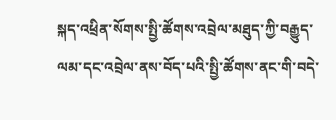སྐད་འཕྲིན་སོགས་སྤྱི་ཚོགས་འབྲེལ་མཐུད་ཀྱི་བརྒྱུད་ལམ་དང་འབྲེལ་ནས་བོད་པའི་སྤྱི་ཚོགས་ནང་གི་བདེ་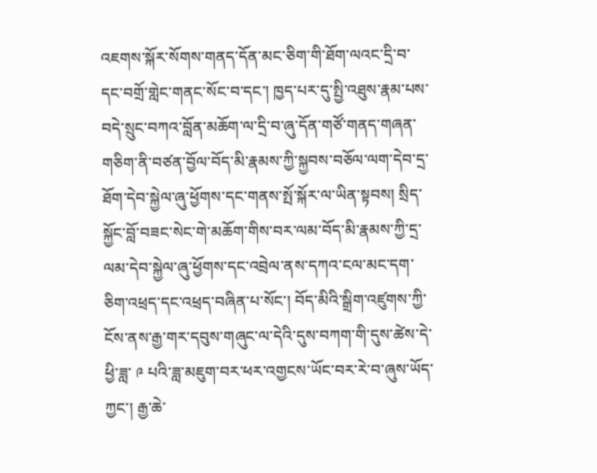འཇགས་སྐོར་སོགས་གནད་དོན་མང་ཅིག་གི་ཐོག་ལའང་དྲི་བ་དང་བགྲོ་གླེང་གནང་སོང་བ་དང་། ཁྱད་པར་དུ་སྤྱི་འཐུས་རྣམ་པས་བདེ་སྲུང་བཀའ་བློན་མཆོག་ལ་དྲི་བ་ཞུ་དོན་གཙོ་གནད་གཞན་གཅིག་ནི་བཙན་བྱོལ་བོད་མི་རྣམས་ཀྱི་སྐྱབས་བཅོལ་ལག་དེབ་དྲ་ཐོག་དེབ་སྐྱེལ་ཞུ་ཕྱོགས་དང་གནས་སྤོ་སྐོར་ལ་ཡིན་སྟབས། སྲིད་སྐྱོང་བློ་བཟང་སེང་གེ་མཆོག་གིས་བར་ལམ་བོད་མི་རྣམས་ཀྱི་དྲ་ལམ་དེབ་སྐྱེལ་ཞུ་ཕྱོགས་དང་འབྲེལ་ནས་དཀའ་ངལ་མང་དག་ཅིག་འཕྲད་དང་འཕྲད་བཞིན་པ་སོང་། བོད་མིའི་སྒྲིག་འཛུགས་ཀྱི་ངོས་ནས་རྒྱ་གར་དབུས་གཞུང་ལ་དེའི་དུས་བཀག་གི་དུས་ཚེས་དེ་ཕྱི་ཟླ་ ༩ པའི་ཟླ་མཇུག་བར་ཕར་འགྱངས་ཡོང་བར་རེ་བ་ཞུས་ཡོད་ཀྱང་། རྒྱ་ཆེ་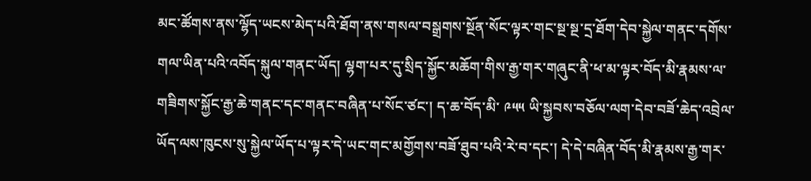མང་ཚོགས་ནས་ལྷོད་ཡངས་མེད་པའི་ཐོག་ནས་གསལ་བསྒྲགས་སྔོན་སོང་ལྟར་གང་སྔ་སྔ་དྲ་ཐོག་དེབ་སྐྱེལ་གནང་དགོས་གལ་ཡིན་པའི་འབོད་སྐུལ་གནང་ཡོད། ལྷག་པར་དུ་སྲིད་སྐྱོང་མཆོག་གིས་རྒྱ་གར་གཞུང་ནི་ཕ་མ་ལྟར་བོད་མི་རྣམས་ལ་གཟིགས་སྐྱོང་རྒྱ་ཆེ་གནང་དང་གནང་བཞིན་པ་སོང་ཙང་། ད་ཆ་བོད་མི་ ༩༥༥ ཡི་སྐྱབས་བཅོལ་ལག་དེབ་བཟོ་ཆེད་འབྲེལ་ཡོད་ལས་ཁུངས་སུ་སྐྱེལ་ཡོད་པ་ལྟར་དེ་ཡང་གང་མགྱོགས་བཟོ་ཐུབ་པའི་རེ་བ་དང་། དེ་དེ་བཞིན་བོད་མི་རྣམས་རྒྱ་གར་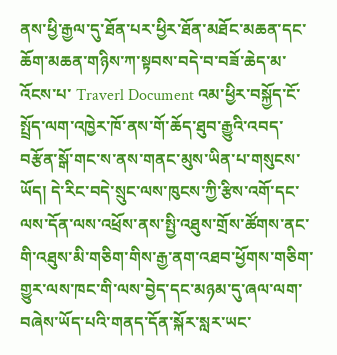ནས་ཕྱི་རྒྱལ་དུ་ཐོན་པར་ཕྱིར་ཐོན་མཐོང་མཆན་དང་ཆོག་མཆན་གཉིས་ཀ་སྟབས་བདེ་བ་བཟོ་ཆེད་མ་འོངས་པ་ Traverl Document འམ་ཕྱིར་བསྐྱོད་ངོ་སྤྲོད་ལག་འཁྱེར་ཁོ་ནས་གོ་ཆོད་ཐུབ་རྒྱུའི་འབད་བརྩོན་སྒོ་གང་ས་ནས་གནང་མུས་ཡིན་པ་གསུངས་ཡོད། དེ་རིང་བདེ་སྲུང་ལས་ཁུངས་ཀྱི་རྩིས་འགོ་དང་ལས་དོན་ལས་འཕྲོས་ནས་སྤྱི་འཐུས་གྲོས་ཚོགས་ནང་གི་འཐུས་མི་གཅིག་གིས་རྒྱ་ནག་འཐབ་ཕྱོགས་གཅིག་གྱུར་ལས་ཁང་གི་ལས་བྱེད་དང་མཉམ་དུ་ཞལ་ལག་བཞེས་ཡོད་པའི་གནད་དོན་སྐོར་སླར་ཡང་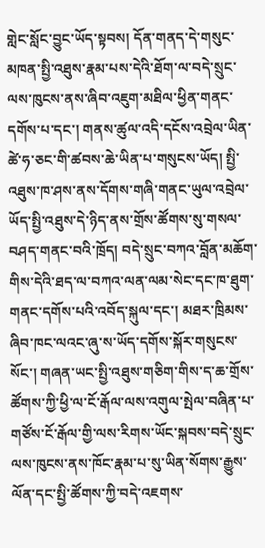གླེང་སློང་བྱུང་ཡོད་སྟབས། དོན་གནད་དེ་གསུང་མཁན་སྤྱི་འཐུས་རྣམ་པས་དེའི་ཐོག་ལ་བདེ་སྲུང་ལས་ཁུངས་ནས་ཞིབ་འཇུག་མཐིལ་ཕྱིན་གནང་དགོས་པ་དང་། གནས་ཚུལ་འདི་དངོས་འབྲེལ་ཡིན་ཚེ་ཧ་ཅང་གི་ཚབས་ཆེ་ཡིན་པ་གསུངས་ཡོད། སྤྱི་འཐུས་ཁ་ཤས་ནས་དོགས་གཞི་གནང་ཡུལ་འབྲེལ་ཡོད་སྤྱི་འཐུས་དེ་ཉིད་ནས་གྲོས་ཚོགས་སུ་གསལ་བཤད་གནང་བའི་ཁྲོད། བདེ་སྲུང་བཀའ་བློན་མཆོག་གིས་དེའི་ཐད་ལ་བཀའ་ལན་ལམ་སེང་དང་ཁ་ཐུག་གནང་དགོས་པའི་འབོད་སྐུལ་དང་། མཐར་ཁྲིམས་ཞིབ་ཁང་ལའང་ཞུ་ས་ཡོད་དགོས་སྐོར་གསུངས་སོང་། གཞན་ཡང་སྤྱི་འཐུས་གཅིག་གིས་ད་ཆ་གྲོས་ཚོགས་ཀྱི་ཕྱི་ལ་ངོ་རྒོལ་ལས་འགུལ་སྤེལ་བཞིན་པ་གཙོས་ངོ་རྒོལ་གྱི་ལས་རིགས་ཡོང་སྐབས་བདེ་སྲུང་ལས་ཁུངས་ནས་ཁོང་རྣམ་པ་སུ་ཡིན་སོགས་རྒྱུས་ལོན་དང་སྤྱི་ཚོགས་ཀྱི་བདེ་འཇགས་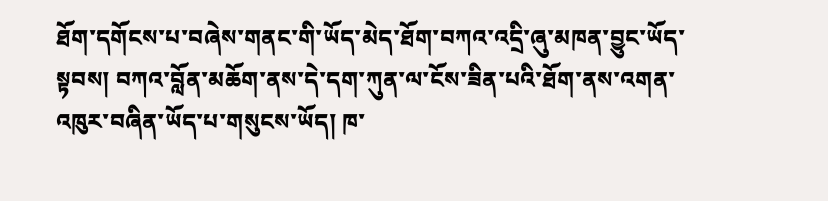ཐོག་དགོངས་པ་བཞེས་གནང་གི་ཡོད་མེད་ཐོག་བཀའ་འདྲི་ཞུ་མཁན་བྱུང་ཡོད་སྟབས། བཀའ་བློན་མཆོག་ནས་དེ་དག་ཀུན་ལ་ངོས་ཟིན་པའི་ཐོག་ནས་འགན་འཁུར་བཞིན་ཡོད་པ་གསུངས་ཡོད། ཁ་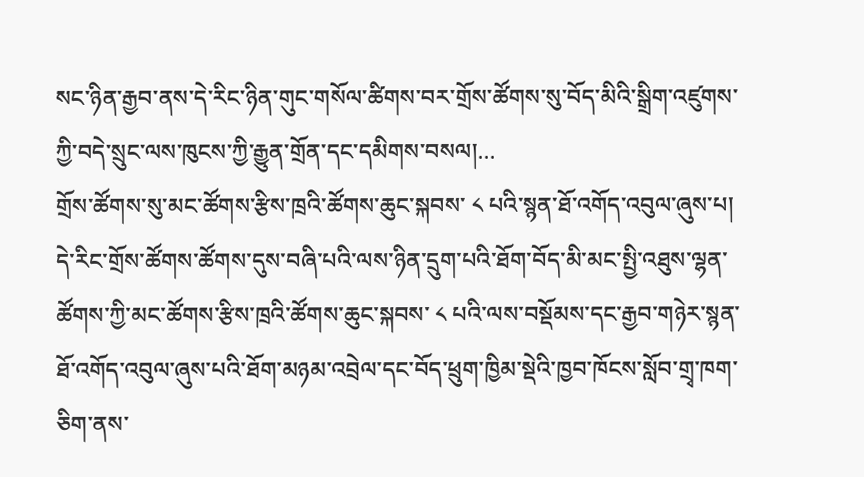སང་ཉིན་རྒྱབ་ནས་དེ་རིང་ཉིན་གུང་གསོལ་ཚིགས་བར་གྲོས་ཚོགས་སུ་བོད་མིའི་སྒྲིག་འཛུགས་ཀྱི་བདེ་སྲུང་ལས་ཁུངས་ཀྱི་རྒྱུན་གྲོན་དང་དམིགས་བསལ།...
གྲོས་ཚོགས་སུ་མང་ཚོགས་རྩིས་ཁྲའི་ཚོགས་ཆུང་སྐབས་ ༨ པའི་སྙན་ཐོ་འགོད་འབུལ་ཞུས་པ།
དེ་རིང་གྲོས་ཚོགས་ཚོགས་དུས་བཞི་པའི་ལས་ཉིན་དྲུག་པའི་ཐོག་བོད་མི་མང་སྤྱི་འཐུས་ལྷན་ཚོགས་ཀྱི་མང་ཚོགས་རྩིས་ཁྲའི་ཚོགས་ཆུང་སྐབས་ ༨ པའི་ལས་བསྡོམས་དང་རྒྱབ་གཉེར་སྙན་ཐོ་འགོད་འབུལ་ཞུས་པའི་ཐོག་མཉམ་འབྲེལ་དང་བོད་ཕྲུག་ཁྱིམ་སྡེའི་ཁྱབ་ཁོངས་སློབ་གྲྭ་ཁག་ཅིག་ནས་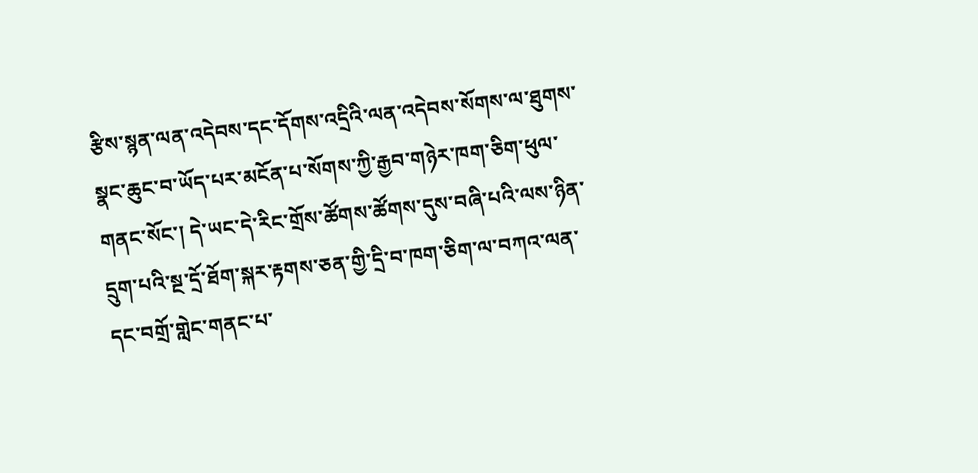རྩིས་སྙན་ལན་འདེབས་དང་དོགས་འདྲིའི་ལན་འདེབས་སོགས་ལ་ཐུགས་སྣང་ཆུང་བ་ཡོད་པར་མངོན་པ་སོགས་ཀྱི་རྒྱབ་གཉེར་ཁག་ཅིག་ཕུལ་གནང་སོང་། དེ་ཡང་དེ་རིང་གྲོས་ཚོགས་ཚོགས་དུས་བཞི་པའི་ལས་ཉིན་དྲུག་པའི་སྔ་དྲོ་ཐོག་སྐར་རྟགས་ཅན་གྱི་དྲི་བ་ཁག་ཅིག་ལ་བཀའ་ལན་དང་བགྲོ་གླེང་གནང་པ་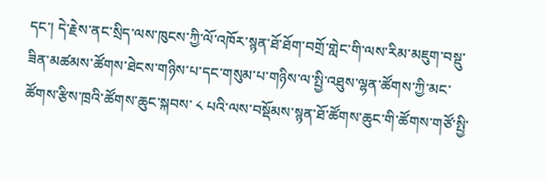དང་། དེ་རྗེས་ནང་སྲིད་ལས་ཁུངས་ཀྱི་ལོ་འཁོར་སྙན་ཐོ་ཐོག་བགྲོ་གླེང་གི་ལས་རིམ་མཇུག་བསྡུ་ཟིན་མཚམས་ཚོགས་ཐེངས་གཉིས་པ་དང་གསུམ་པ་གཉིས་ལ་སྤྱི་འཐུས་ལྷན་ཚོགས་ཀྱི་མང་ཚོགས་རྩིས་ཁྲའི་ཚོགས་ཆུང་སྐབས་ ༨ པའི་ལས་བསྡོམས་སྙན་ཐོ་ཚོགས་ཆུང་གི་ཚོགས་གཙོ་སྤྱི་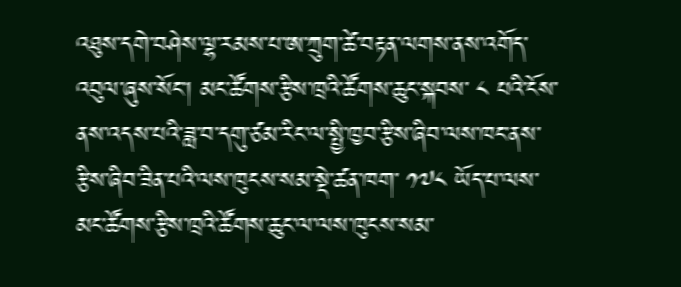འཐུས་དགེ་བཤེས་ལྷ་རམས་པ་ཨ་ཀྲུག་ཚེ་བརྟན་ལགས་ནས་འགོད་འབུལ་ཞུས་སོང་། མང་ཚོགས་རྩིས་ཁྲའི་ཚོགས་ཆུང་སྐབས་ ༨ པའི་ངོས་ནས་འདས་པའི་ཟླ་བ་དགུ་ཙམ་རིང་ལ་སྤྱི་ཁྱབ་རྩིས་ཞིབ་ལས་ཁང་ནས་རྩིས་ཞིབ་ཟིན་པའི་ལས་ཁུངས་སམ་སྡེ་ཚན་ཁག་ ༡༧༨ ཡོད་པ་ལས་མང་ཚོགས་རྩིས་ཁྲའི་ཚོགས་ཆུང་ལ་ལས་ཁུངས་སམ་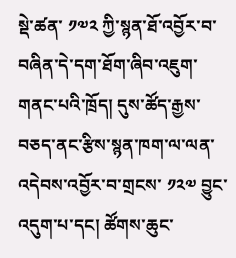སྡེ་ཚན་ ༡༧༢ ཀྱི་སྙན་ཐོ་འབྱོར་བ་བཞིན་དེ་དག་ཐོག་ཞིབ་འཇུག་གནང་པའི་ཁྲོད། དུས་ཚོད་རྒྱས་བཅད་ནང་རྩིས་སྙན་ཁག་ལ་ལན་འདེབས་འབྱོར་བ་གྲངས་ ༡༢༧ བྱུང་འདུག་པ་དང། ཚོགས་ཆུང་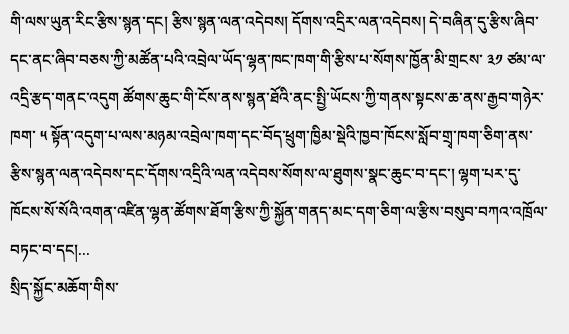གི་ལས་ཡུན་རིང་རྩིས་སྙན་དང། རྩིས་སྙན་ལན་འདེབས། དོགས་འདྲིར་ལན་འདེབས། དེ་བཞིན་དུ་རྩིས་ཞིབ་དང་ནང་ཞིབ་བཅས་ཀྱི་མཚོན་པའི་འབྲེལ་ཡོད་ལྷན་ཁང་ཁག་གི་རྩིས་པ་སོགས་ཁྱོན་མི་གྲངས་ ༣༡ ཙམ་ལ་འདྲི་རྩད་གནང་འདུག ཚོགས་ཆུང་གི་ངོས་ནས་སྙན་ཐོའི་ནང་སྤྱི་ཡོངས་ཀྱི་གནས་སྟངས་ཆ་ནས་རྒྱབ་གཉེར་ཁག་ ༥ སྟོན་འདུག་པ་ལས་མཉམ་འབྲེལ་ཁག་དང་བོད་ཕྲུག་ཁྱིམ་སྡེའི་ཁྱབ་ཁོངས་སློབ་གྲྭ་ཁག་ཅིག་ནས་རྩིས་སྙན་ལན་འདེབས་དང་དོགས་འདྲིའི་ལན་འདེབས་སོགས་ལ་ཐུགས་སྣང་ཆུང་བ་དང་། ལྷག་པར་དུ་ཁོངས་སོ་སོའི་འགན་འཛིན་ལྷན་ཚོགས་ཐོག་རྩིས་ཀྱི་སྐྱོན་གནད་མང་དག་ཅིག་ལ་རྩིས་བསུབ་བཀའ་འཁྲོལ་བཏང་བ་དང།...
སྲིད་སྐྱོང་མཆོག་གིས་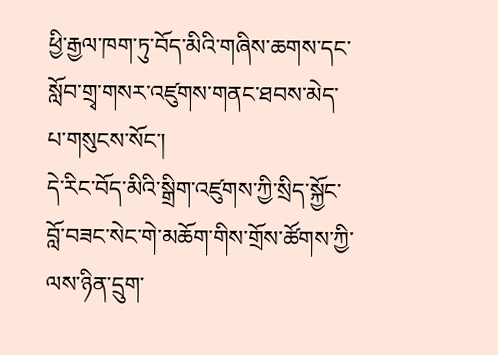ཕྱི་རྒྱལ་ཁག་ཏུ་བོད་མིའི་གཞིས་ཆགས་དང་སློབ་གྲྭ་གསར་འཛུགས་གནང་ཐབས་མེད་པ་གསུངས་སོང་།
དེ་རིང་བོད་མིའི་སྒྲིག་འཛུགས་ཀྱི་སྲིད་སྐྱོང་བློ་བཟང་སེང་གེ་མཆོག་གིས་གྲོས་ཚོགས་ཀྱི་ལས་ཉིན་དྲུག་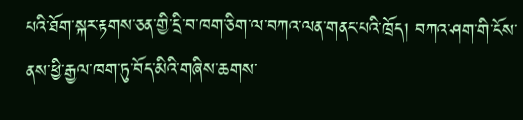པའི་ཐོག་སྐར་རྟགས་ཅན་གྱི་དྲི་བ་ཁག་ཅིག་ལ་བཀའ་ལན་གནང་པའི་ཁྲོད། བཀའ་ཤག་གི་ངོས་ནས་ཕྱི་རྒྱལ་ཁག་ཏུ་བོད་མིའི་གཞིས་ཆགས་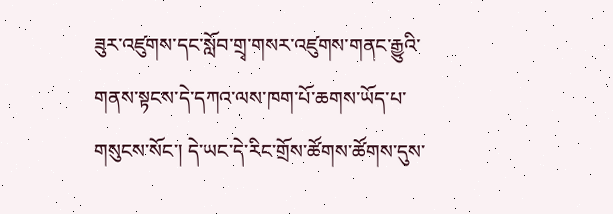ཟུར་འཛུགས་དང་སློབ་གྲྭ་གསར་འཛུགས་གནང་རྒྱུའི་གནས་སྟངས་དེ་དཀའ་ལས་ཁག་པོ་ཆགས་ཡོད་པ་གསུངས་སོང་། དེ་ཡང་དེ་རིང་གྲོས་ཚོགས་ཚོགས་དུས་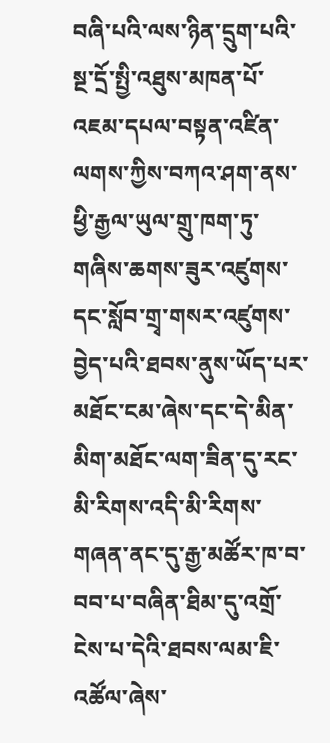བཞི་པའི་ལས་ཉིན་དྲུག་པའི་སྔ་དྲོ་སྤྱི་འཐུས་མཁན་པོ་འཇམ་དཔལ་བསྟན་འཛིན་ལགས་ཀྱིས་བཀའ་ཤག་ནས་ཕྱི་རྒྱལ་ཡུལ་གྲུ་ཁག་ཏུ་གཞིས་ཆགས་ཟུར་འཛུགས་དང་སློབ་གྲྭ་གསར་འཛུགས་བྱེད་པའི་ཐབས་ནུས་ཡོད་པར་མཐོང་ངམ་ཞེས་དང་དེ་མིན་མིག་མཐོང་ལག་ཟིན་དུ་རང་མི་རིགས་འདི་མི་རིགས་གཞན་ནང་དུ་རྒྱ་མཚོར་ཁ་བ་བབ་པ་བཞིན་ཐིམ་དུ་འགྲོ་ངེས་པ་དེའི་ཐབས་ལམ་ཇི་འཚོལ་ཞེས་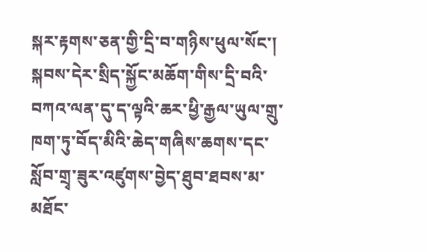སྐར་རྟགས་ཅན་གྱི་དྲི་བ་གཉིས་ཕུལ་སོང་། སྐབས་དེར་སྲིད་སྐྱོང་མཆོག་གིས་དྲི་བའི་བཀའ་ལན་དུ་ད་ལྟའི་ཆར་ཕྱི་རྒྱལ་ཡུལ་གྲུ་ཁག་ཏུ་བོད་མིའི་ཆེད་གཞིས་ཆགས་དང་སློབ་གྲྭ་ཟུར་འཛུགས་བྱེད་ཐུབ་ཐབས་མ་མཐོང་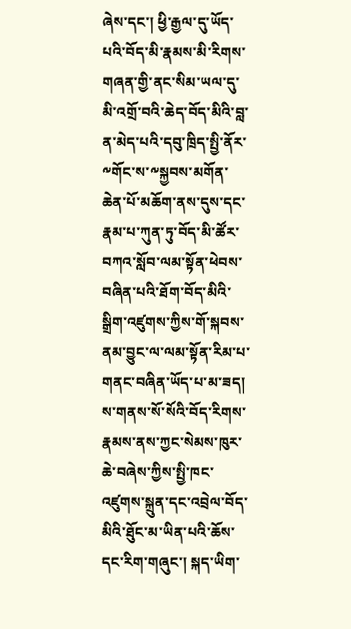ཞེས་དང་། ཕྱི་རྒྱལ་དུ་ཡོད་པའི་བོད་མི་རྣམས་མི་རིགས་གཞན་གྱི་ནང་སིམ་ཡལ་དུ་མི་འགྲོ་བའི་ཆེད་བོད་མིའི་བླ་ན་མེད་པའི་དབུ་ཁྲིད་སྤྱི་ནོར་༸གོང་ས་༸སྐྱབས་མགོན་ཆེན་པོ་མཆོག་ནས་དུས་དང་རྣམ་པ་ཀུན་ཏུ་བོད་མི་ཚོར་བཀའ་སློབ་ལམ་སྟོན་ཕེབས་བཞིན་པའི་ཐོག་བོད་མིའི་སྒྲིག་འཛུགས་ཀྱིས་གོ་སྐབས་ནམ་བྱུང་ལ་ལམ་སྟོན་རིམ་པ་གནང་བཞིན་ཡོད་པ་མ་ཟད། ས་གནས་སོ་སོའི་བོད་རིགས་རྣམས་ནས་ཀྱང་སེམས་ཁུར་ཆེ་བཞེས་ཀྱིས་སྤྱི་ཁང་འཛུགས་སྐྲུན་དང་འབྲེལ་བོད་མིའི་ཐོུང་མ་ཡིན་པའི་ཆོས་དང་རིག་གཞུང་། སྐད་ཡིག་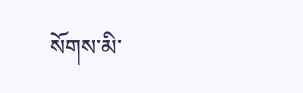སོགས་མི་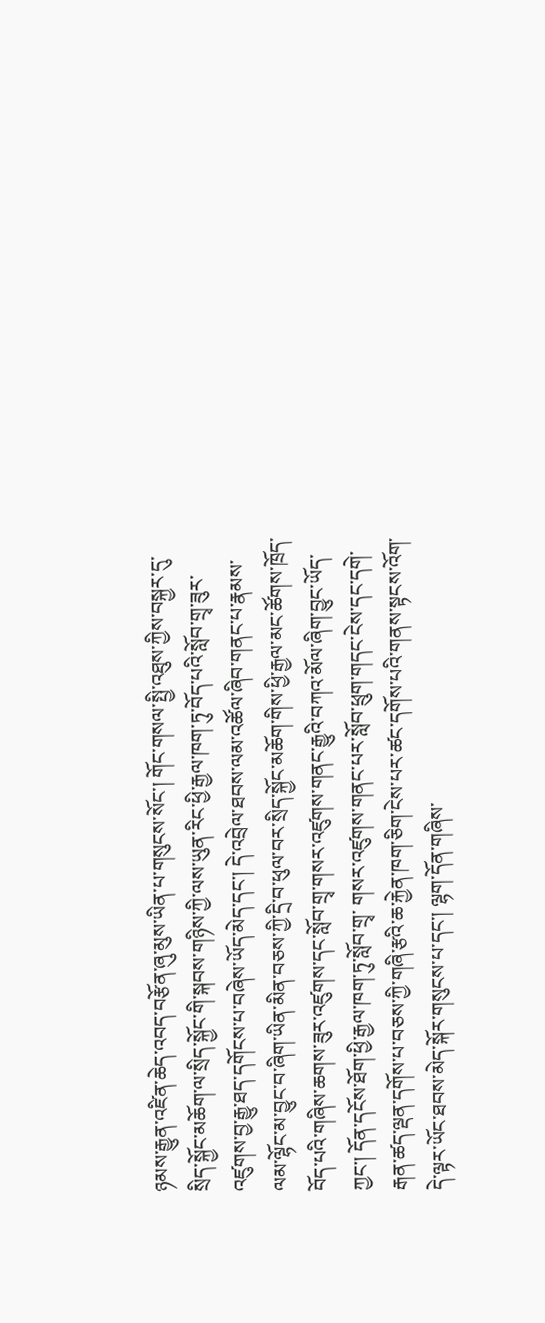ཉམས་རྒྱུན་འཛིན་ཆེད་འབད་བརྩོན་ཞུ་མུས་ཡིན་པ་གསུངས་སོང་། གོང་གསལ་སྤྱི་འཐུས་ཀྱིས་བསྐྱར་དུ་སྲིད་སྐྱོང་མཆོག་ལ་སྲིད་སྐྱོང་གི་སྐབས་གཉིས་ཀྱི་ལས་ཡུན་རིང་ཕྱི་རྒྱལ་ཁག་ཏུ་བོད་པའི་སློབ་གྲྭ་ཟུར་འཛུགས་བྱ་རྒྱུ་ཐད་དགོངས་པ་བཞེས་ཡོད་མེད་དང་། དེ་འབྲེལ་ཐབས་ལམ་འཚོལ་ཞིབ་གནང་པ་རྣམས་ལམ་ལྷོང་མ་བྱུང་བ་ཞིག་ཡིན་མིན་བཅས་ཀྱི་དྲི་བ་ཕུལ་བར་སྲིད་སྐྱོང་མཆོག་གིས་ཕྱི་རྒྱལ་མང་ཚོགས་ཁྲོད་བོད་པའི་གཞིས་ཆགས་ཟུར་འཛུགས་དང་སློབ་གྲྭ་གསར་འཛུགས་གནང་རྒྱུའི་བཀའ་མོལ་ཞིག་བྱུང་ཡོད་ཀྱང་། དོན་དངོས་ཐོག་ཕྱི་རྒྱལ་ཁག་ཏུ་སློབ་གྲྭ་ གསར་འཛུགས་གནང་པར་སློབ་ཕྲུག་གདང་ངེས་དང་དགེ་རྒན་ཚད་ལྡན་དགོས་པ་བཅས་ཀྱི་གཞི་རྩའི་ཆ་རྐྱེན་ཁག་ཅིག་ངེས་པར་ཚང་དགོས་པའི་གནས་སྟངས་འོག་དེ་ལྟར་ཡོང་ཐབས་མེད་སྐོར་གསུངས་པ་དང་། ལྷག་དོན་གཞིས་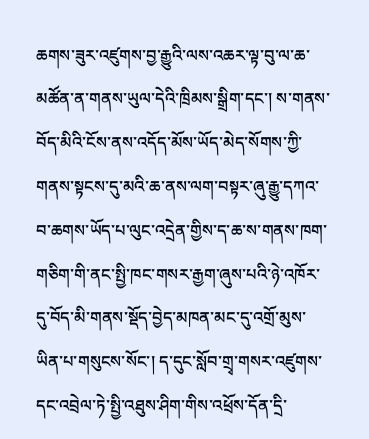ཆགས་ཟུར་འཛུགས་བྱ་རྒྱུའི་ལས་འཆར་ལྟ་བུ་ལ་ཆ་མཚོན་ན་གནས་ཡུལ་དེའི་ཁྲིམས་སྒྲིག་དང་། ས་གནས་བོད་མིའི་ངོས་ནས་འདོད་མོས་ཡོད་མེད་སོགས་ཀྱི་གནས་སྟངས་དུ་མའི་ཆ་ནས་ལག་བསྟར་ཞུ་རྒྱུ་དཀའ་བ་ཆགས་ཡོད་པ་ལུང་འདྲེན་གྱིས་ད་ཆ་ས་གནས་ཁག་གཅིག་གི་ནང་སྤྱི་ཁང་གསར་རྒྱག་ཞུས་པའི་ཉེ་འཁོར་དུ་བོད་མི་གནས་སྡོད་བྱེད་མཁན་མང་དུ་འགྲོ་མུས་ཡིན་པ་གསུངས་སོང་། ད་དུང་སློབ་གྲྭ་གསར་འཛུགས་དང་འབྲེལ་ཏེ་སྤྱི་འཐུས་ཤིག་གིས་འཕྲོས་དོན་དྲི་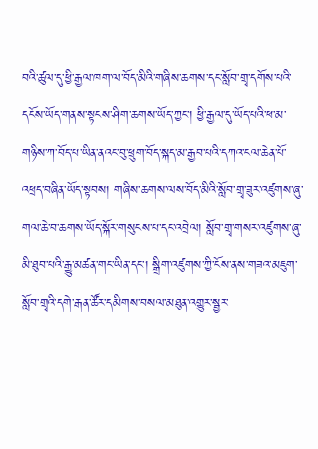བའི་ཚུལ་དུ་ཕྱི་རྒྱལ་ཁག་ལ་བོད་མིའི་གཞིས་ཆགས་དང་སློབ་གྲྭ་དགོས་པའི་དངོས་ཡོད་གནས་སྟངས་ཤིག་ཆགས་ཡོད་ཀྱང་། ཕྱི་རྒྱལ་དུ་ཡོད་པའི་ཕ་མ་གཉིས་ཀ་བོད་པ་ཡིན་ནའང་བུ་ཕྲུག་བོད་སྐད་མ་རྒྱབ་པའི་དཀའ་ངལ་ཆེན་པོ་འཕྲད་བཞིན་ཡོད་སྟབས། གཞིས་ཆགས་ལས་བོད་མིའི་སློབ་གྲྭ་ཟུར་འཛུགས་ཞུ་གལ་ཆེ་བ་ཆགས་ཡོད་སྐོར་གསུངས་པ་དང་འབྲེལ། སློབ་གྲྭ་གསར་འཛུགས་ཞུ་མི་ཐུབ་པའི་རྒྱུ་མཚན་གང་ཡིན་དང་། སྒྲིག་འཛུགས་ཀྱི་ངོས་ནས་གཟའ་མཇུག་སློབ་གྲྭའི་དགེ་རྒན་ཚོར་དམིགས་བསལ་མཐུན་འགྱུར་སྦྱར་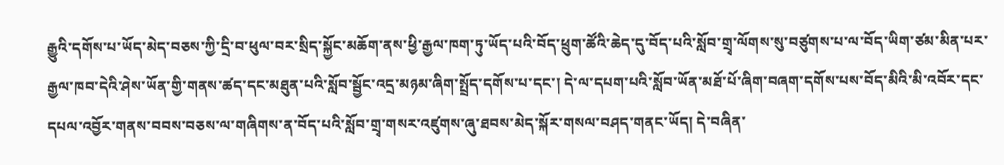རྒྱུའི་དགོས་པ་ཡོད་མེད་བཅས་ཀྱི་དྲི་བ་ཕུལ་བར་སྲིད་སྐྱོང་མཆོག་ནས་ཕྱི་རྒྱལ་ཁག་ཏུ་ཡོད་པའི་བོད་ཕྲུག་ཚོའི་ཆེད་དུ་བོད་པའི་སློབ་གྲྭ་ལོགས་སུ་བཙུགས་པ་ལ་བོད་ཡིག་ཙམ་མིན་པར་རྒྱལ་ཁབ་དེའི་ཤེས་ཡོན་གྱི་གནས་ཚད་དང་མཐུན་པའི་སློབ་སྦྱོང་འདྲ་མཉམ་ཞིག་སྤྲོད་དགོས་པ་དང་། དེ་ལ་དཔག་པའི་སློབ་ཡོན་མཐོ་པོ་ཞིག་བཞག་དགོས་པས་བོད་མིའི་མི་འབོར་དང་དཔལ་འབྱོར་གནས་བབས་བཅས་ལ་གཞིགས་ན་བོད་པའི་སློབ་གྲྭ་གསར་འཛུགས་ཞུ་ཐབས་མེད་སྐོར་གསལ་བཤད་གནང་ཡོད། དེ་བཞིན་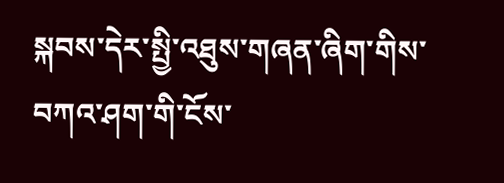སྐབས་དེར་སྤྱི་འཐུས་གཞན་ཞིག་གིས་བཀའ་ཤག་གི་ངོས་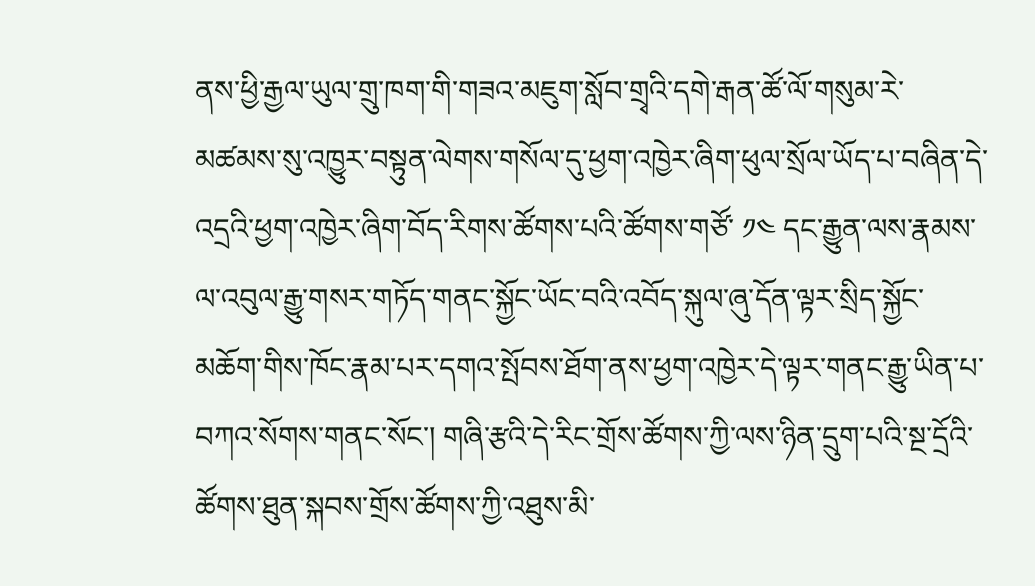ནས་ཕྱི་རྒྱལ་ཡུལ་གྲུ་ཁག་གི་གཟའ་མཇུག་སློབ་གྲྭའི་དགེ་རྒན་ཚོ་ལོ་གསུམ་རེ་མཚམས་སུ་འཁྱུར་བསྟུན་ལེགས་གསོལ་དུ་ཕྱག་འཁྱེར་ཞིག་ཕུལ་སྲོལ་ཡོད་པ་བཞིན་དེ་འདྲའི་ཕྱག་འཁྱེར་ཞིག་བོད་རིགས་ཚོགས་པའི་ཚོགས་གཙོ་ ༡༤ དང་རྒྱུན་ལས་རྣམས་ལ་འབུལ་རྒྱུ་གསར་གཏོད་གནང་སྐྱོང་ཡོང་བའི་འབོད་སྐུལ་ཞུ་དོན་ལྟར་སྲིད་སྐྱོང་མཆོག་གིས་ཁོང་རྣམ་པར་དགའ་སྤོབས་ཐོག་ནས་ཕྱག་འཁྱེར་དེ་ལྟར་གནང་རྒྱུ་ཡིན་པ་བཀའ་སོགས་གནང་སོང་། གཞི་རྩའི་དེ་རིང་གྲོས་ཚོགས་ཀྱི་ལས་ཉིན་དྲུག་པའི་སྔ་དྲོའི་ཚོགས་ཐུན་སྐབས་གྲོས་ཚོགས་ཀྱི་འཐུས་མི་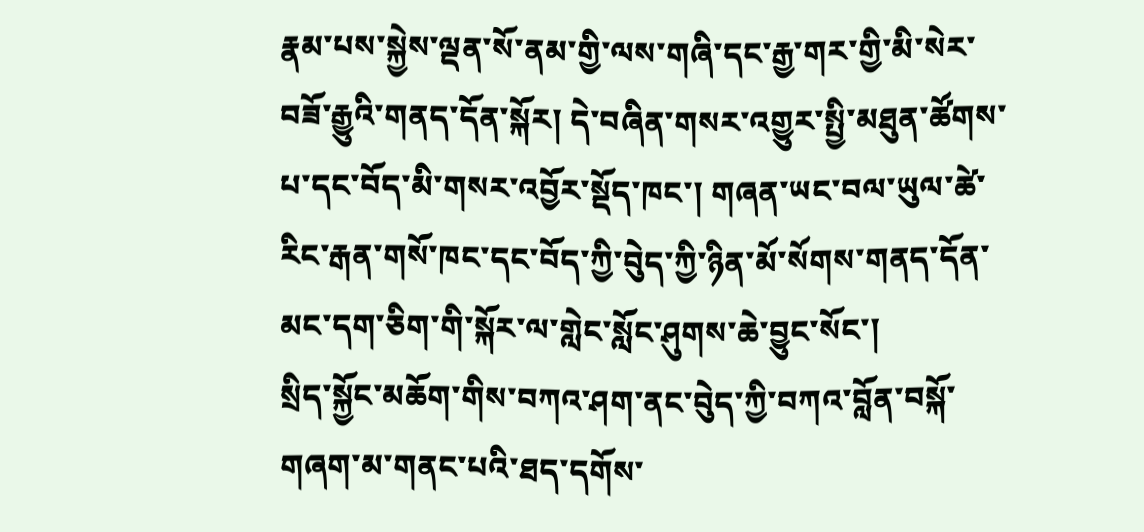རྣམ་པས་སྐྱེས་ལྡན་སོ་ནམ་གྱི་ལས་གཞི་དང་རྒྱ་གར་གྱི་མི་སེར་བཟོ་རྒྱུའི་གནད་དོན་སྐོར། དེ་བཞིན་གསར་འགྱུར་སྤྱི་མཐུན་ཚོགས་པ་དང་བོད་མི་གསར་འབྱོར་སྡོད་ཁང་། གཞན་ཡང་བལ་ཡུལ་ཚེ་རིང་རྒན་གསོ་ཁང་དང་བོད་ཀྱི་བེུད་ཀྱི་ཉིན་མོ་སོགས་གནད་དོན་མང་དག་ཅིག་གི་སྐོར་ལ་གླེང་སློང་ཤུགས་ཆེ་བྱུང་སོང་།
སྲིད་སྐྱོང་མཆོག་གིས་བཀའ་ཤག་ནང་བེུད་ཀྱི་བཀའ་བློན་བསྐོ་གཞག་མ་གནང་པའི་ཐད་དགོས་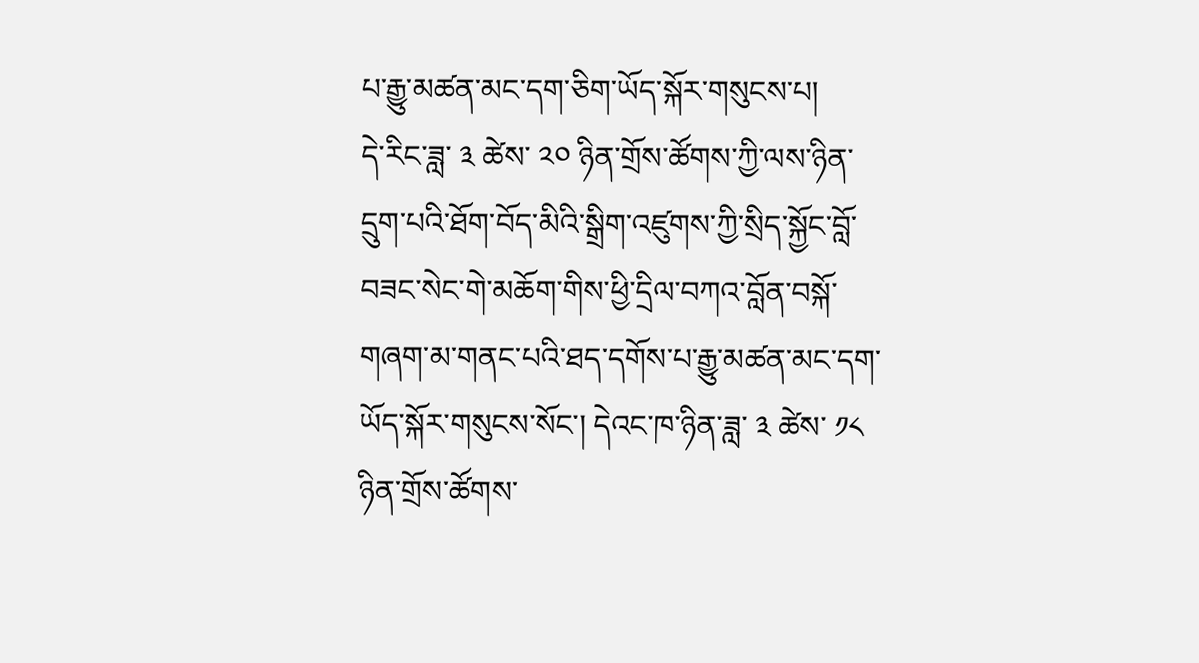པ་རྒྱུ་མཚན་མང་དག་ཅིག་ཡོད་སྐོར་གསུངས་པ།
དེ་རིང་ཟླ་ ༣ ཚེས་ ༢༠ ཉིན་གྲོས་ཚོགས་ཀྱི་ལས་ཉིན་དྲུག་པའི་ཐོག་བོད་མིའི་སྒྲིག་འཛུགས་ཀྱི་སྲིད་སྐྱོང་བློ་བཟང་སེང་གེ་མཆོག་གིས་ཕྱི་དྲིལ་བཀའ་བློན་བསྐོ་གཞག་མ་གནང་པའི་ཐད་དགོས་པ་རྒྱུ་མཚན་མང་དག་ཡོད་སྐོར་གསུངས་སོང་། དེའང་ཁ་ཉིན་ཟླ་ ༣ ཚེས་ ༡༨ ཉིན་གྲོས་ཚོགས་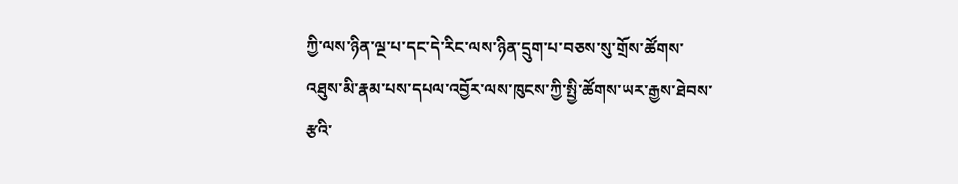ཀྱི་ལས་ཉིན་ལྔ་པ་དང་དེ་རིང་ལས་ཉིན་དྲུག་པ་བཅས་སུ་གྲོས་ཚོགས་འཐུས་མི་རྣམ་པས་དཔལ་འབྱོར་ལས་ཁུངས་ཀྱི་སྤྱི་ཚོགས་ཡར་རྒྱས་ཐེབས་རྩའི་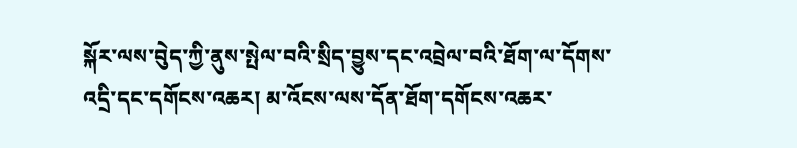སྐོར་ལས་བེུད་ཀྱི་ནུས་སྤེལ་བའི་སྲིད་བྱུས་དང་འབྲེལ་བའི་ཐོག་ལ་དོགས་འདྲི་དང་དགོངས་འཆར། མ་འོངས་ལས་དོན་ཐོག་དགོངས་འཆར་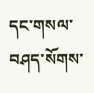དང་གསལ་བཤད་སོགས་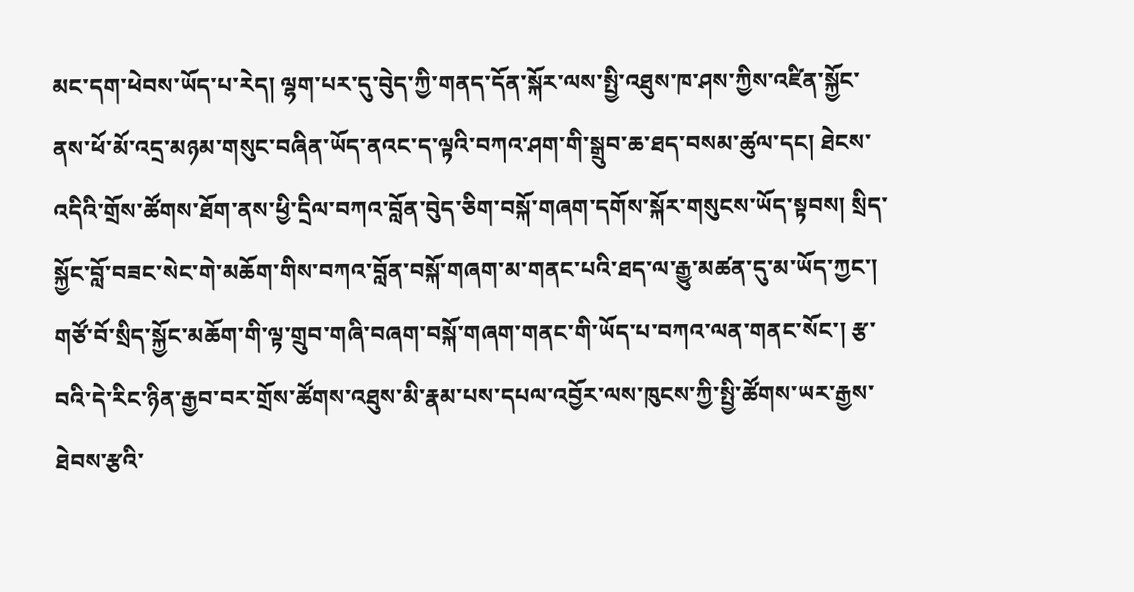མང་དག་ཕེབས་ཡོད་པ་རེད། ལྷག་པར་དུ་བེུད་ཀྱི་གནད་དོན་སྐོར་ལས་སྤྱི་འཐུས་ཁ་ཤས་ཀྱིས་འཛིན་སྐྱོང་ནས་ཕོ་མོ་འདྲ་མཉམ་གསུང་བཞིན་ཡོད་ནའང་ད་ལྟའི་བཀའ་ཤག་གི་སྒྲུབ་ཆ་ཐད་བསམ་ཚུལ་དང། ཐེངས་འདིའི་གྲོས་ཚོགས་ཐོག་ནས་ཕྱི་དྲིལ་བཀའ་བློན་བེུད་ཅིག་བསྐོ་གཞག་དགོས་སྐོར་གསུངས་ཡོད་སྟབས། སྲིད་སྐྱོང་བློ་བཟང་སེང་གེ་མཆོག་གིས་བཀའ་བློན་བསྐོ་གཞག་མ་གནང་པའི་ཐད་ལ་རྒྱུ་མཚན་དུ་མ་ཡོད་ཀྱང་། གཙོ་བོ་སྲིད་སྐྱོང་མཆོག་གི་ལྟ་གྲུབ་གཞི་བཞག་བསྐོ་གཞག་གནང་གི་ཡོད་པ་བཀའ་ལན་གནང་སོང་། རྩ་བའི་དེ་རིང་ཉིན་རྒྱབ་བར་གྲོས་ཚོགས་འཐུས་མི་རྣམ་པས་དཔལ་འབྱོར་ལས་ཁུངས་ཀྱི་སྤྱི་ཚོགས་ཡར་རྒྱས་ཐེབས་རྩའི་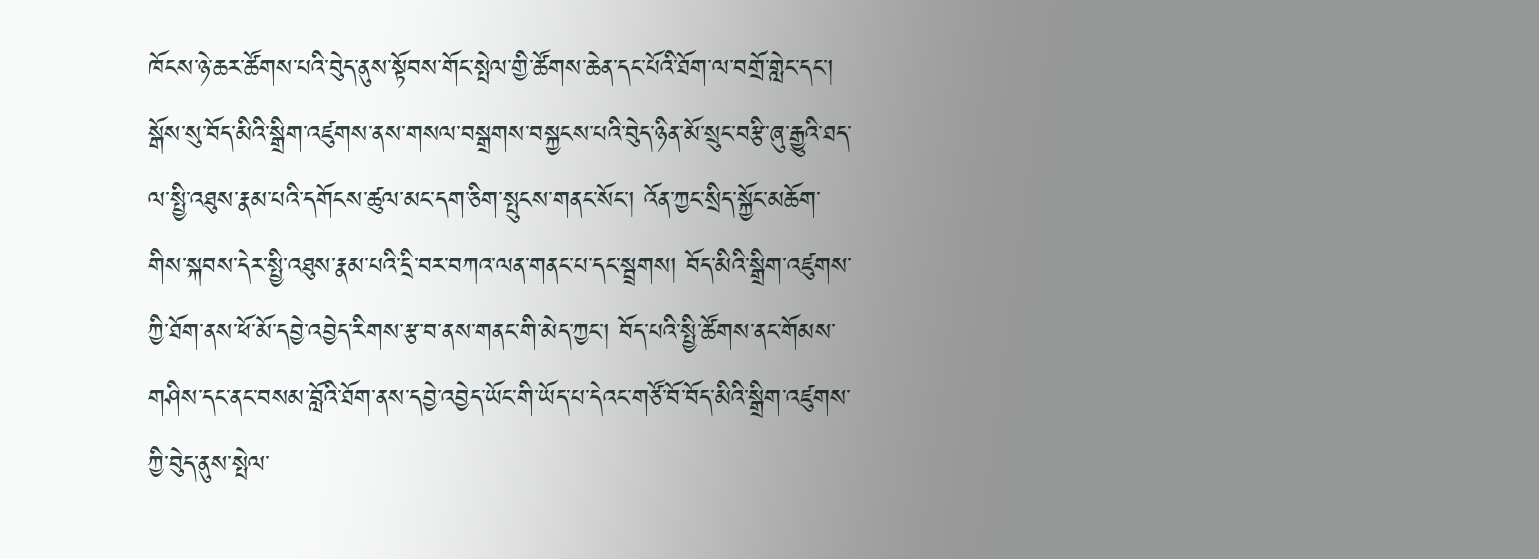ཁོངས་ཉེ་ཆར་ཚོགས་པའི་བེུད་ནུས་སྟོབས་གོང་སྤེལ་གྱི་ཚོགས་ཆེན་དང་པོའི་ཐོག་ལ་བགྲོ་གླེང་དང་། སྒོས་སུ་བོད་མིའི་སྒྲིག་འཛུགས་ནས་གསལ་བསྒྲགས་བསྐྱངས་པའི་བེུད་ཉིན་མོ་སྲུང་བརྩི་ཞུ་རྒྱུའི་ཐད་ལ་སྤྱི་འཐུས་རྣམ་པའི་དགོངས་ཚུལ་མང་དག་ཅིག་སྤུངས་གནང་སོང་། འོན་ཀྱང་སྲིད་སྐྱོང་མཆོག་གིས་སྐབས་དེར་སྤྱི་འཐུས་རྣམ་པའི་དྲི་བར་བཀའ་ལན་གནང་པ་དང་སྦྲགས། བོད་མིའི་སྒྲིག་འཛུགས་ཀྱི་ཐོག་ནས་ཕོ་མོ་དབྱེ་འབྱེད་རིགས་རྩ་བ་ནས་གནང་གི་མེད་ཀྱང་། བོད་པའི་སྤྱི་ཚོགས་ནང་གོམས་གཤིས་དང་ནང་བསམ་བློའི་ཐོག་ནས་དབྱེ་འབྱེད་ཡོང་གི་ཡོད་པ་དེའང་གཙོ་བོ་བོད་མིའི་སྒྲིག་འཛུགས་ཀྱི་བེུད་ནུས་སྤེལ་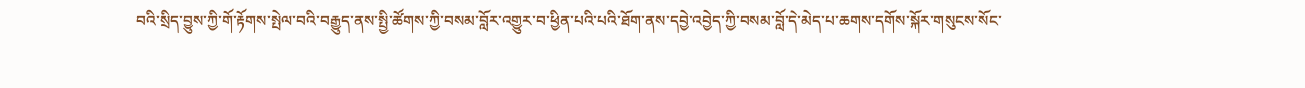བའི་སྲིད་བྱུས་ཀྱི་གོ་རྟོགས་སྤེལ་བའི་བརྒྱུད་ནས་སྤྱི་ཚོགས་ཀྱི་བསམ་བློར་འགྱུར་བ་ཕྱིན་པའི་པའི་ཐོག་ནས་དབྱེ་འབྱེད་ཀྱི་བསམ་བློ་དེ་མེད་པ་ཆགས་དགོས་སྐོར་གསུངས་སོང་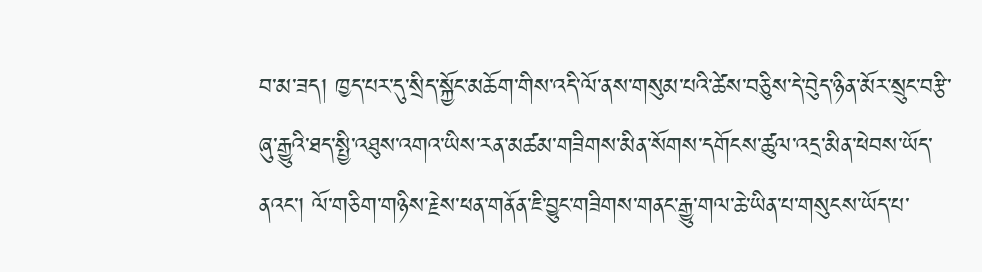བ་མ་ཟད། ཁྱད་པར་དུ་སྲིད་སྐྱོང་མཆོག་གིས་འདི་ལོ་ནས་གསུམ་པའི་ཚེས་བཅིུས་དེ་བེུད་ཉིན་མོར་སྲུང་བརྩི་ཞུ་རྒྱུའི་ཐད་སྤྱི་འཐུས་འགའ་ཡིས་རན་མཚམ་གཟིགས་མིན་སོགས་དགོངས་ཚུལ་འདྲ་མིན་ཕེབས་ཡོད་ནའང་། ལོ་གཅིག་གཉིས་རྗེས་ཕན་གནོན་ཇི་བྱུང་གཟིགས་གནང་རྒྱུ་གལ་ཆེ་ཡིན་པ་གསུངས་ཡོད་པ་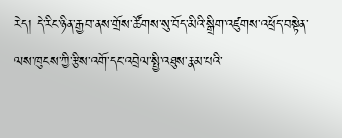རེད། དེ་རིང་ཉིན་རྒྱབ་ནས་གྲོས་ཚོགས་སུ་བོད་མིའི་སྒྲིག་འཛུགས་འཕྲོད་བསྟེན་ལས་ཁུངས་ཀྱི་རྩིས་འགོ་དང་འབྲེལ་སྤྱི་འཐུས་རྣམ་པའི་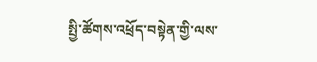སྤྱི་ཚོགས་འཕྲོད་བསྟེན་གྱི་ལས་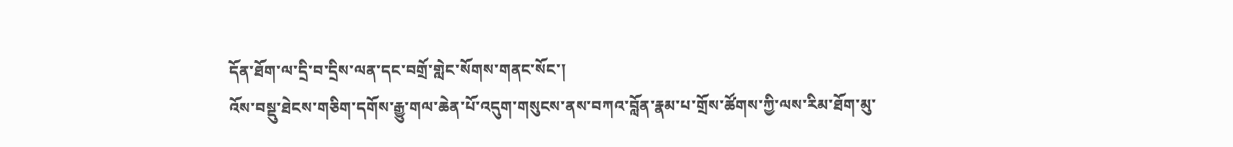དོན་ཐོག་ལ་དྲི་བ་དྲིས་ལན་དང་བགྲོ་གླེང་སོགས་གནང་སོང་།
འོས་བསྡུ་ཐེངས་གཅིག་དགོས་རྒྱུ་གལ་ཆེན་པོ་འདུག་གསུངས་ནས་བཀའ་བློན་རྣམ་པ་གྲོས་ཚོགས་ཀྱི་ལས་རིམ་ཐོག་མུ་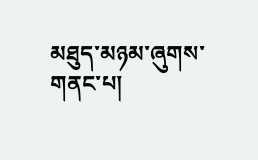མཐུད་མཉམ་ཞུགས་གནང་པ།